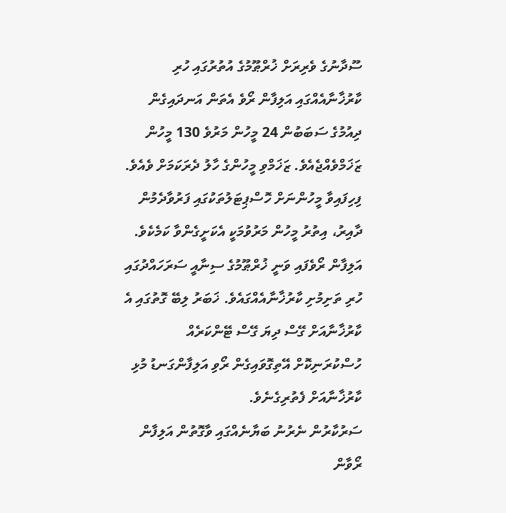ސޫދާނުގެ ވެރިރަށް ޚުރްޠޫމުގެ އުތުރުގައި ހުރި ކާރުޚާނާއެއްގައި އަލިފާން ރޯވެ އެތަން އަނދައިގެން ދިއުމުގެ ސަބަބުން 24 މީހުން މަރުވެ 130 މީހުން ޒަޚަމްވެއްޖެއެވެ. ޒަޚަމްވި މީހުންގެ ހާލު ދެރަކަމަށް ވެއެވެ. ފިހިފައިވާ މީހުންނަށް ހޮސްޕިޓަލުތަކުގައި ފަރުވާދެމުން ދާއިރު، އިތުރު މީހުން މަރުވުމަކީ އެކަށީގެންވާ ކަމެކެވެ.
އަލިފާން ރޯވެފައި ވަނީ ޚުރްޠޫމުގެ ސިނާއީ ސަރަހައްދުގައި ހުރި ތަށިމުށި ކާރުޚާނާއެއްގައެވެ. ޚަބަރު ލިބޭ ގޮތުގައި އެ ކާރުޚާނާއަށް ގޭސް ދިޔަ ގޭސް ޓޭންކަރެއް ހުސްކުރަނިކޮށް އޭތިގޮވައިގެން ރޯވި އަލިފާންގަނޑު މުޅި ކާރުޚާނާއަށް ފެތުރިގެނެވެ.
ސަރުކާރުން ނެރުނު ބަޔާނެއްގައި ވާގޮތުން އަލިފާން ރޯވާން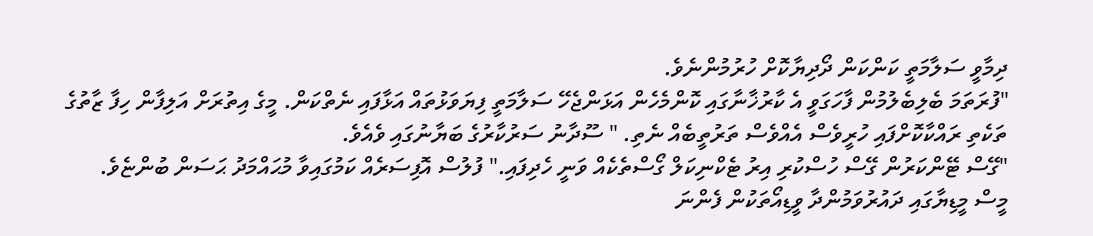ދިމާވީ ސަލާމަތީ ކަންކަން ދޯދިޔާކޮށް ހުރުމުންނެވެ.
"ފުރަތަމަ ބެލިބެލުމުން ފާހަގަވީ އެ ކާރުޚާނާގައި ކޮންމެހެން އަޅަންޖެހޭ ސަލާމަތީ ފިޔަވަޅުތައް އަޅާފައި ނެތްކަން. މީގެ އިތުރަށް އަލިފާން ހިފާ ޒާތުގެ ތަކެތި ރައްކާކޮށްފައި ހުރީވެސް އެއްވެސް ތަރުތީބެއް ނެތި. " ސޫދާނު ސަރުކާރުގެ ބަޔާނުގައި ވެއެވެ.
"ގޭސް ޓޭންކަރުން ގޭސް ހުސްކުރި އިރު ޓެކްނިކަލް ގޯސްތެކެއް ވަނީ ހެދިފައި." ފުލުސް އޮފިސަރެއް ކަމުގައިވާ މުޙައްމަދު ޙަސަން ބުންޏެވެ.
މީސް މީޑިޔާގައި ދައުރުވަމުންދާ ވީޑިއޯތަކުން ފެންނަ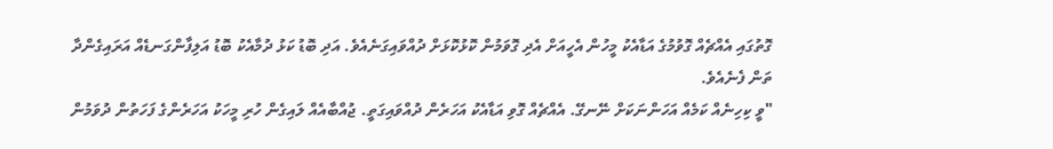ގޮތުގައި އެއްޗެއް ގޮވުމުގެ އަޑާއެކު މީހުން އެހީއަށް އެދި ގޮވަމުން ކޮޅުކޮޅަށް ދުއްވައިގަނެއެވެ. އަދި ބޮޑު ކަޅު ދުމާއެކު ބޮޑު އަލިފާންގަނޑެއް އަރައިގެންދާ ތަން ފެނެއެވެ.
"ވީ ކިހިނެއް ކަމެއް އަހަންނަކަށް ނޭނގޭ. އެއްޗެއް ގޮވި އަޑާއެކު އަހަރެން ދުއްވައިގަތީ. ޖުއްބާއެއް ލައިގެން ހުރި މީހަކު އަހަރެންގެ ފަހަތުން ދުވަމުން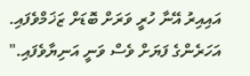އައިއިރު އޭނާ ހުރީ ވަރަށް ބޮޑަށް ޒަޚަމްވެފައި. އަހަރެންގެ ފަޔަށް ވެސް ވަނީ އަނިޔާވެފައި."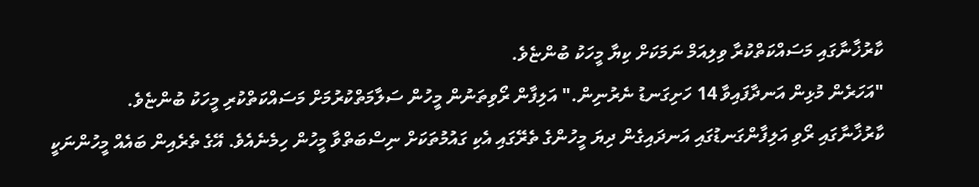ކާރުޚާނާގައި މަސައްކަތްކުރާ ވިލިއަމް ނަމަކަށް ކިޔާ މީހަކު ބުންޏެވެ.
"އަހަރެން މުޅިން އަނދާފައިވާ 14 ހަށިގަނޑު ނެރުނިން." އަލިފާން ރޯވިތަނުން މީހުން ސަލާމަތްކުރުމަށް މަސައްކަތްކުރި މީހަކު ބުންޏެވެ.
ކާރުޚާނާގައި ރޯވި އަލިފާންގަނޑުގައި އަނދައިގެން ދިޔަ މީހުންގެ ތެރޭގައި އެކި ގައުމުތަކަށް ނިސްބަތްވާ މީހުން ހިމެނެއެވެ. އޭގެ ތެރެއިން ބައެއް މީހުންނަކީ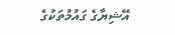އޭޝިޔާގެ ގައުމުތަކުގެ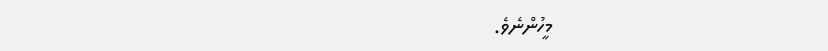މީހުންނެވެ.